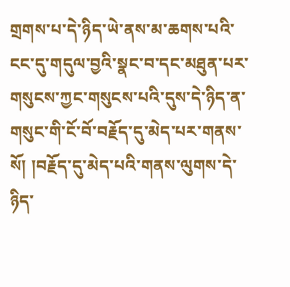གྲགས་པ་དེ་ཉིད་ཡེ་ནས་མ་ཆགས་པའི་ངང་དུ་གདུལ་བྱའི་སྣང་བ་དང་མཐུན་པར་གསུངས་ཀྱང་གསུངས་པའི་དུས་དེ་ཉིད་ན་གསུང་གི་ངོ་བོ་བརྗོད་དུ་མེད་པར་གནས་སོ། །བརྗོད་དུ་མེད་པའི་གནས་ལུགས་དེ་ཉིད་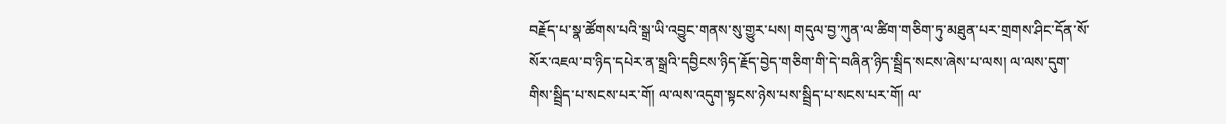བརྗོད་པ་སྣ་ཚོགས་པའི་སྒྲ་ཡི་འབྱུང་གནས་སུ་གྱུར་པས། གདུལ་བྱ་ཀུན་ལ་ཚིག་གཅིག་ཏུ་མཐུན་པར་གྲགས་ཤིང་དོན་སོ་སོར་འཇལ་བ་ཉིད་དཔེར་ན་སྒྲའི་དབྱིངས་ཉིད་རྗོད་བྱེད་གཅིག་གི་དེ་བཞིན་ཉིད་སྦྲིད་སངས་ཞེས་པ་ལས། ལ་ལས་དུག་གིས་སྦྲིད་པ་སངས་པར་གོ། ལ་ལས་འདུག་སྟངས་ཉེས་པས་སྦྲིད་པ་སངས་པར་གོ། ལ་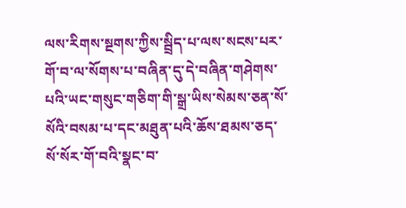ལས་རིགས་སྔགས་ཀྱིས་སྦྲིད་པ་ལས་སངས་པར་གོ་བ་ལ་སོགས་པ་བཞིན་དུ་དེ་བཞིན་གཤེགས་པའི་ཡང་གསུང་གཅིག་གི་སྒྲ་ཡིས་སེམས་ཅན་སོ་སོའི་བསམ་པ་དང་མཐུན་པའི་ཆོས་ཐམས་ཅད་སོ་སོར་གོ་བའི་སྣང་བ་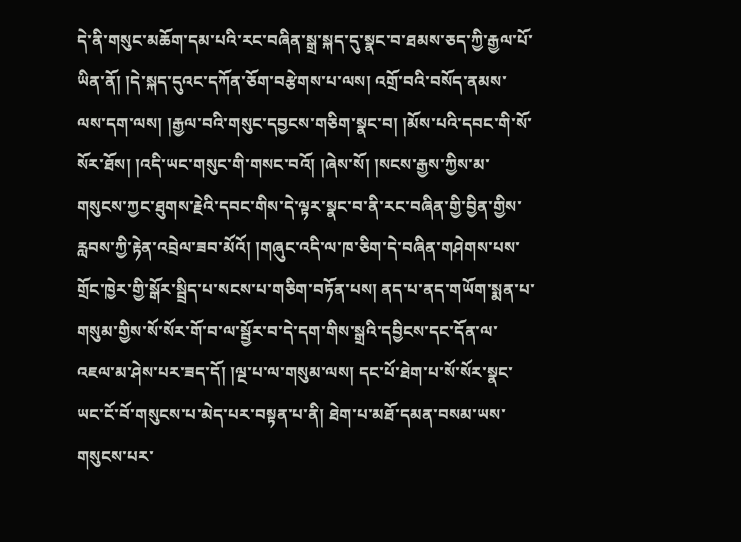དེ་ནི་གསུང་མཆོག་དམ་པའི་རང་བཞིན་སྒྲ་སྐད་དུ་སྣང་བ་ཐམས་ཅད་ཀྱི་རྒྱལ་པོ་ཡིན་ནོ། །དེ་སྐད་དུའང་དཀོན་ཅོག་བརྩེགས་པ་ལས། འགྲོ་བའི་བསོད་ནམས་ལས་དག་ལས། །རྒྱལ་བའི་གསུང་དབྱངས་གཅིག་སྣང་བ། །མོས་པའི་དབང་གི་སོ་སོར་ཐོས། །འདི་ཡང་གསུང་གི་གསང་བའོ། །ཞེས་སོ། །སངས་རྒྱས་ཀྱིས་མ་གསུངས་ཀྱང་ཐུགས་རྗེའི་དབང་གིས་དེ་ལྟར་སྣང་བ་ནི་རང་བཞིན་གྱི་བྱིན་གྱིས་རླབས་ཀྱི་རྟེན་འབྲེལ་ཟབ་མོའོ། །གཞུང་འདི་ལ་ཁ་ཅིག་དེ་བཞིན་གཤེགས་པས་གྲོང་ཁྱེར་གྱི་སྒོར་སྦྲིད་པ་སངས་པ་གཅིག་བཏོན་པས། ནད་པ་ནད་གཡོག་སྨན་པ་གསུམ་གྱིས་སོ་སོར་གོ་བ་ལ་སྦྱོར་བ་དེ་དག་གིས་སྒྲའི་དབྱིངས་དང་དོན་ལ་འཇལ་མ་ཤེས་པར་ཟད་དོ། །ལྔ་པ་ལ་གསུམ་ལས། དང་པོ་ཐེག་པ་སོ་སོར་སྣང་ཡང་ངོ་བོ་གསུངས་པ་མེད་པར་བསྟན་པ་ནི། ཐེག་པ་མཐོ་དམན་བསམ་ཡས་གསུངས་པར་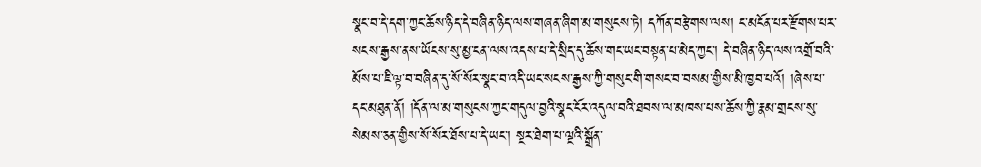སྣང་བ་དེ་དག་ཀྱང་ཆོས་ཉིད་དེ་བཞིན་ཉིད་ལས་གཞན་ཞིག་མ་གསུངས་ཏེ། དཀོན་བརྩེགས་ལས། ང་མངོན་པར་རྫོགས་པར་སངས་རྒྱས་ནས་ཡོངས་སུ་མྱ་ངན་ལས་འདས་པ་དེ་སྲིད་དུ་ཆོས་གང་ཡང་བསྟན་པ་མེད་ཀྱང་། དེ་བཞིན་ཉིད་ལས་འགྲོ་བའི་མོས་པ་ཇི་ལྟ་བ་བཞིན་དུ་སོ་སོར་སྣང་བ་འདི་ཡང་སངས་རྒྱས་ཀྱི་གསུང་གི་གསང་བ་བསམ་གྱིས་མི་ཁྱབ་པའོ། །ཞེས་པ་དང་མཐུན་ནོ། །དོན་ལ་མ་གསུངས་ཀྱང་གདུལ་བྱའི་སྣང་ངོར་འདུལ་བའི་ཐབས་ལ་མཁས་པས་ཆོས་ཀྱི་རྣམ་གྲངས་སུ་སེམས་ཅན་གྱིས་སོ་སོར་ཐོས་པ་དེ་ཡང་། སྔར་ཐེག་པ་ལྔའི་སྒྲོན་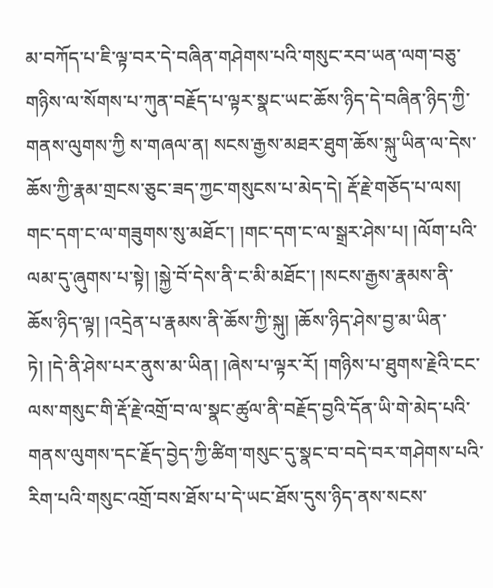མ་བཀོད་པ་ཇི་ལྟ་བར་དེ་བཞིན་གཤེགས་པའི་གསུང་རབ་ཡན་ལག་བཅུ་གཉིས་ལ་སོགས་པ་ཀུན་བརྗོད་པ་ལྟར་སྣང་ཡང་ཆོས་ཉིད་དེ་བཞིན་ཉིད་ཀྱི་གནས་ལུགས་ཀྱི ས་གཞལ་ན། སངས་རྒྱས་མཐར་ཐུག་ཆོས་སྐུ་ཡིན་ལ་དེས་ཆོས་ཀྱི་རྣམ་གྲངས་ཅུང་ཟད་ཀྱང་གསུངས་པ་མེད་དེ། རྡོ་རྗེ་གཅོད་པ་ལས། གང་དག་ང་ལ་གཟུགས་སུ་མཐོང་། །གང་དག་ང་ལ་སྒྲར་ཤེས་པ། །ལོག་པའི་ལམ་དུ་ཞུགས་པ་སྟེ། །སྐྱེ་བོ་དེས་ནི་ང་མི་མཐོང་། །སངས་རྒྱས་རྣམས་ནི་ཆོས་ཉིད་ལྟ། །འདྲེན་པ་རྣམས་ནི་ཆོས་ཀྱི་སྐུ། །ཆོས་ཉིད་ཤེས་བྱ་མ་ཡིན་ཏེ། །དེ་ནི་ཤེས་པར་ནུས་མ་ཡིན། །ཞེས་པ་ལྟར་རོ། །གཉིས་པ་ཐུགས་རྗེའི་ངང་ལས་གསུང་གི་རྡོ་རྗེ་འགྲོ་བ་ལ་སྣང་ཚུལ་ནི་བརྗོད་བྱའི་དོན་ཡི་གེ་མེད་པའི་གནས་ལུགས་དང་རྗོད་བྱེད་ཀྱི་ཚིག་གསུང་དུ་སྣང་བ་བདེ་བར་གཤེགས་པའི་རིག་པའི་གསུང་འགྲོ་བས་ཐོས་པ་དེ་ཡང་ཐོས་དུས་ཉིད་ནས་སངས་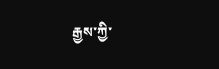རྒྱས་ཀྱི་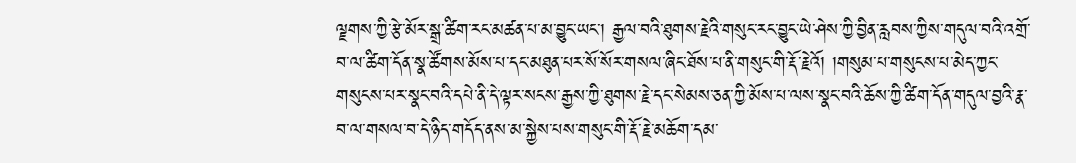ལྗགས་ཀྱི་རྩེ་མོར་སྒྲ་ཚིག་རང་མཚན་པ་མ་བྱུང་ཡང་། རྒྱལ་བའི་ཐུགས་རྗེའི་གསུང་རང་བྱུང་ཡེ་ཤེས་ཀྱི་བྱིན་རླབས་ཀྱིས་གདུལ་བའི་འགྲོ་བ་ལ་ཚིག་དོན་སྣ་ཚོགས་མོས་པ་དང་མཐུན་པར་སོ་སོར་གསལ་ཞིང་ཐོས་པ་ནི་གསུང་གི་རྡོ་རྗེའོ། །གསུམ་པ་གསུངས་པ་མེད་ཀྱང་གསུངས་པར་སྣང་བའི་དཔེ་ནི་དེ་ལྟར་སངས་རྒྱས་ཀྱི་ཐུགས་རྗེ་དང་སེམས་ཅན་ཀྱི་མོས་པ་ལས་སྣང་བའི་ཆོས་ཀྱི་ཚིག་དོན་གདུལ་བྱའི་རྣ་བ་ལ་གསལ་བ་དེ་ཉིད་གདོད་ནས་མ་སྐྱེས་པས་གསུང་གི་རྡོ་རྗེ་མཆོག་དམ་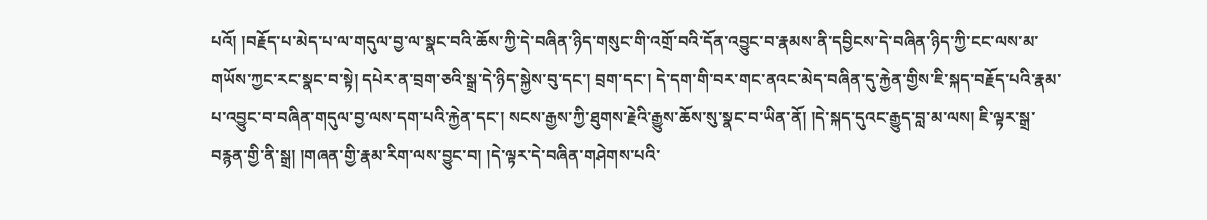པའོ། །བརྗོད་པ་མེད་པ་ལ་གདུལ་བྱ་ལ་སྣང་བའི་ཆོས་ཀྱི་དེ་བཞིན་ཉིད་གསུང་གི་འགྲོ་བའི་དོན་འབྱུང་བ་རྣམས་ནི་དབྱིངས་དེ་བཞིན་ཉིད་ཀྱི་ངང་ལས་མ་གཡོས་ཀྱང་རང་སྣང་བ་སྟེ། དཔེར་ན་བྲག་ཅའི་སྒྲ་དེ་ཉིད་སྐྱེས་བུ་དང་། བྲག་དང་། དེ་དག་གི་བར་གང་ནའང་མེད་བཞིན་དུ་རྐྱེན་གྱིས་ཇི་སྐད་བརྗོད་པའི་རྣམ་པ་འབྱུང་བ་བཞིན་གདུལ་བྱ་ལས་དག་པའི་རྐྱེན་དང་། སངས་རྒྱས་ཀྱི་ཐུགས་རྗེའི་རྒྱུས་ཆོས་སུ་སྣང་བ་ཡིན་ནོ། །དེ་སྐད་དུའང་རྒྱུད་བླ་མ་ལས། ཇི་ལྟར་སྒྲ་བརྙན་གྱི་ནི་སྒྲ། །གཞན་གྱི་རྣམ་རིག་ལས་བྱུང་བ། །དེ་ལྟར་དེ་བཞིན་གཤེགས་པའི་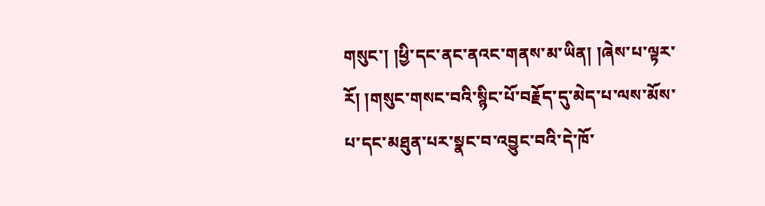གསུང་། །ཕྱི་དང་ནང་ནའང་གནས་མ་ཡིན། །ཞེས་པ་ལྟར་རོ། །གསུང་གསང་བའི་སྙིང་པོ་བརྗོད་དུ་མེད་པ་ལས་མོས་པ་དང་མཐུན་པར་སྣང་བ་འབྱུང་བའི་དེ་ཁོ་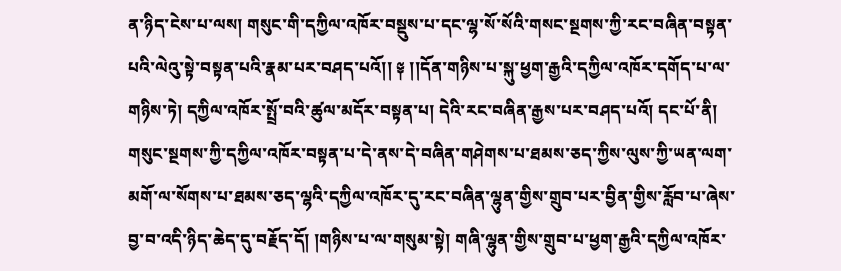ན་ཉིད་ངེས་པ་ལས། གསུང་གི་དཀྱིལ་འཁོར་བསྡུས་པ་དང་ལྷ་སོ་སོའི་གསང་སྔགས་ཀྱི་རང་བཞིན་བསྟན་པའི་ལེའུ་སྟེ་བསྟན་པའི་རྣམ་པར་བཤད་པའོ།། ༈ །།དོན་གཉིས་པ་སྐུ་ཕྱག་རྒྱའི་དཀྱིལ་འཁོར་དགོད་པ་ལ་གཉིས་ཏེ། དཀྱིལ་འཁོར་སྤྲོ་བའི་ཚུལ་མདོར་བསྟན་པ། དེའི་རང་བཞིན་རྒྱས་པར་བཤད་པའོ། དང་པོ་ནི། གསུང་སྔགས་ཀྱི་དཀྱིལ་འཁོར་བསྟན་པ་དེ་ནས་དེ་བཞིན་གཤེགས་པ་ཐམས་ཅད་ཀྱིས་ལུས་ཀྱི་ཡན་ལག་མགོ་ལ་སོགས་པ་ཐམས་ཅད་ལྷའི་དཀྱིལ་འཁོར་དུ་རང་བཞིན་ལྷུན་གྱིས་གྲུབ་པར་བྱིན་གྱིས་རློབ་པ་ཞེས་བྱ་བ་འདི་ཉིད་ཆེད་དུ་བརྗོད་དོ། །གཉིས་པ་ལ་གསུམ་སྟེ། གཞི་ལྷུན་གྱིས་གྲུབ་པ་ཕྱག་རྒྱའི་དཀྱིལ་འཁོར་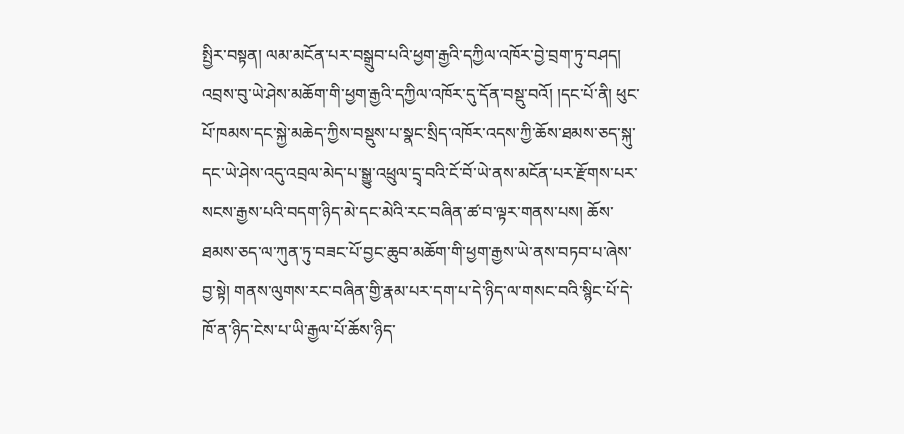སྤྱིར་བསྟན། ལམ་མངོན་པར་བསྒྲུབ་པའི་ཕྱག་རྒྱའི་དཀྱིལ་འཁོར་བྱེ་བྲག་ཏུ་བཤད། འབྲས་བུ་ཡེ་ཤེས་མཆོག་གི་ཕྱག་རྒྱའི་དཀྱིལ་འཁོར་དུ་དོན་བསྡུ་བའོ། །དང་པོ་ནི། ཕུང་པོ་ཁམས་དང་སྐྱེ་མཆེད་ཀྱིས་བསྡུས་པ་སྣང་སྲིད་འཁོར་འདས་ཀྱི་ཆོས་ཐམས་ཅད་སྐུ་དང་ཡེ་ཤེས་འདུ་འབྲལ་མེད་པ་སྒྱུ་འཕྲུལ་དྲྭ་བའི་ངོ་བོ་ཡེ་ནས་མངོན་པར་རྫོགས་པར་སངས་རྒྱས་པའི་བདག་ཉིད་མེ་དང་མེའི་རང་བཞིན་ཚ་བ་ལྟར་གནས་པས། ཆོས་ཐམས་ཅད་ལ་ཀུན་ཏུ་བཟང་པོ་བྱང་ཆུབ་མཆོག་གི་ཕྱག་རྒྱས་ཡེ་ནས་བཏབ་པ་ཞེས་བྱ་སྟེ། གནས་ལུགས་རང་བཞིན་གྱི་རྣམ་པར་དག་པ་དེ་ཉིད་ལ་གསང་བའི་སྙིང་པོ་དེ་ཁོ་ན་ཉིད་ངེས་པ་ཡི་རྒྱལ་པོ་ཆོས་ཉིད་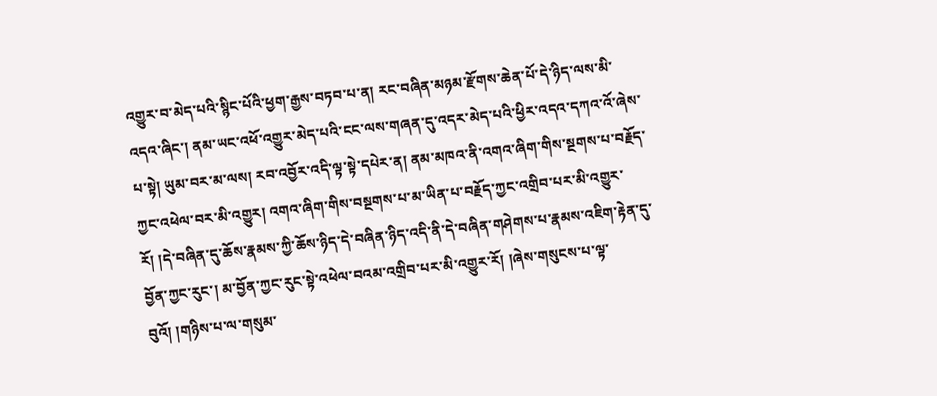འགྱུར་བ་མེད་པའི་སྙིང་པོའི་ཕྱག་རྒྱས་བཏབ་པ་ན། རང་བཞིན་མཉམ་རྫོགས་ཆེན་པོ་དེ་ཉིད་ལས་མི་འདའ་ཞིང་། ནམ་ཡང་འཕོ་འགྱུར་མེད་པའི་ངང་ལས་གཞན་དུ་འདར་མེད་པའི་ཕྱིར་འདའ་དཀའ་འོ་ཞེས་པ་སྟེ། ཡུམ་བར་མ་ལས། རབ་འབྱོར་འདི་ལྟ་སྟེ་དཔེར་ན། ནམ་མཁའ་ནི་འགའ་ཞིག་གིས་སྔགས་པ་བརྗོད་ཀྱང་འཕེལ་བར་མི་འགྱུར། འགའ་ཞིག་གིས་བསྔགས་པ་མ་ཡིན་པ་བརྗོད་ཀྱང་འགྲིབ་པར་མི་འགྱུར་རོ། །དེ་བཞིན་དུ་ཆོས་རྣམས་ཀྱི་ཆོས་ཉིད་དེ་བཞིན་ཉིད་འདི་ནི་དེ་བཞིན་གཤེགས་པ་རྣམས་འཇིག་རྟེན་དུ་བྱོན་ཀྱང་རུང་། མ་བྱོན་ཀྱང་རུང་སྟེ་འཕེལ་བའམ་འགྲིབ་པར་མི་འགྱུར་རོ། །ཞེས་གསུངས་པ་ལྟ་བུའོ། །གཉིས་པ་ལ་གསུམ་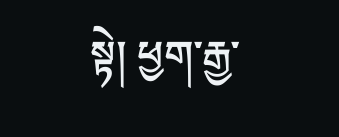སྟེ། ཕྱག་རྒྱ་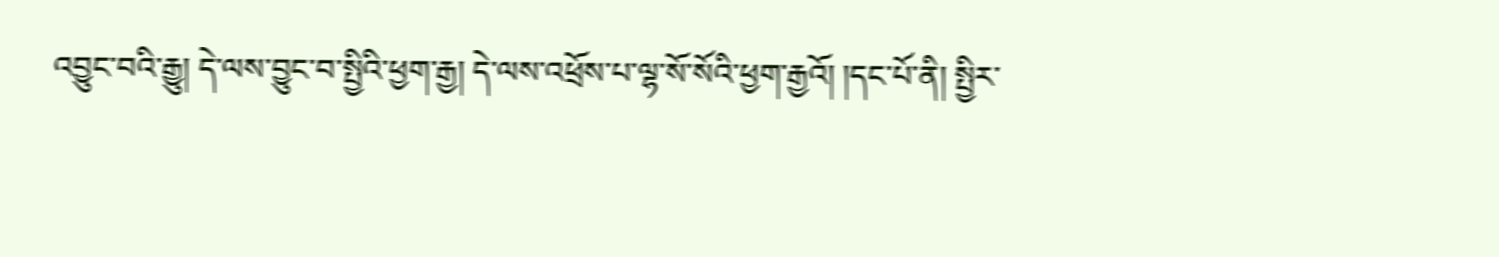འབྱུང་བའི་རྒྱུ། དེ་ལས་བྱུང་བ་སྤྱིའི་ཕྱག་རྒྱ། དེ་ལས་འཕྲོས་པ་ལྷ་སོ་སོའི་ཕྱག་རྒྱའོ། །དང་པོ་ནི། སྤྱིར་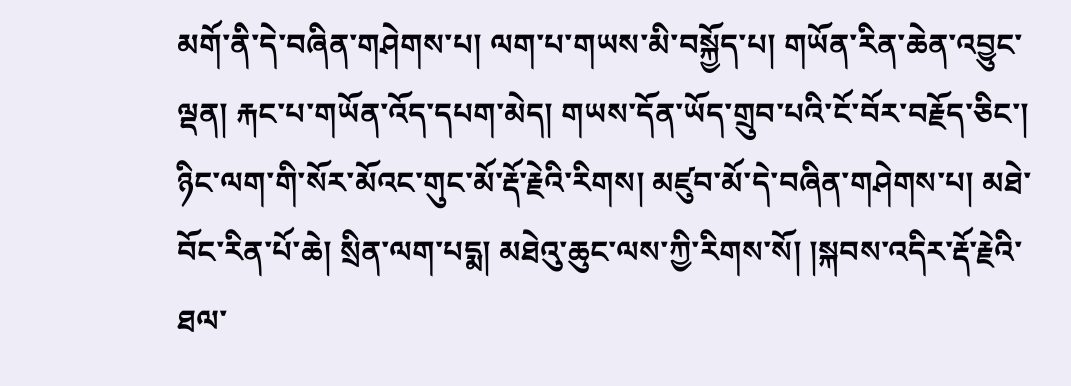མགོ་ནི་དེ་བཞིན་གཤེགས་པ། ལག་པ་གཡས་མི་བསྐྱོད་པ། གཡོན་རིན་ཆེན་འབྱུང་ལྡན། རྐང་པ་གཡོན་འོད་དཔག་མེད། གཡས་དོན་ཡོད་གྲུབ་པའི་ངོ་བོར་བརྗོད་ཅིང་། ཉིང་ལག་གི་སོར་མོའང་གུང་མོ་རྡོ་རྗེའི་རིགས། མཛུབ་མོ་དེ་བཞིན་གཤེགས་པ། མཐེ་བོང་རིན་པོ་ཆེ། སྲིན་ལག་པདྨ། མཐེའུ་ཆུང་ལས་ཀྱི་རིགས་སོ། །སྐབས་འདིར་རྡོ་རྗེའི་ཐལ་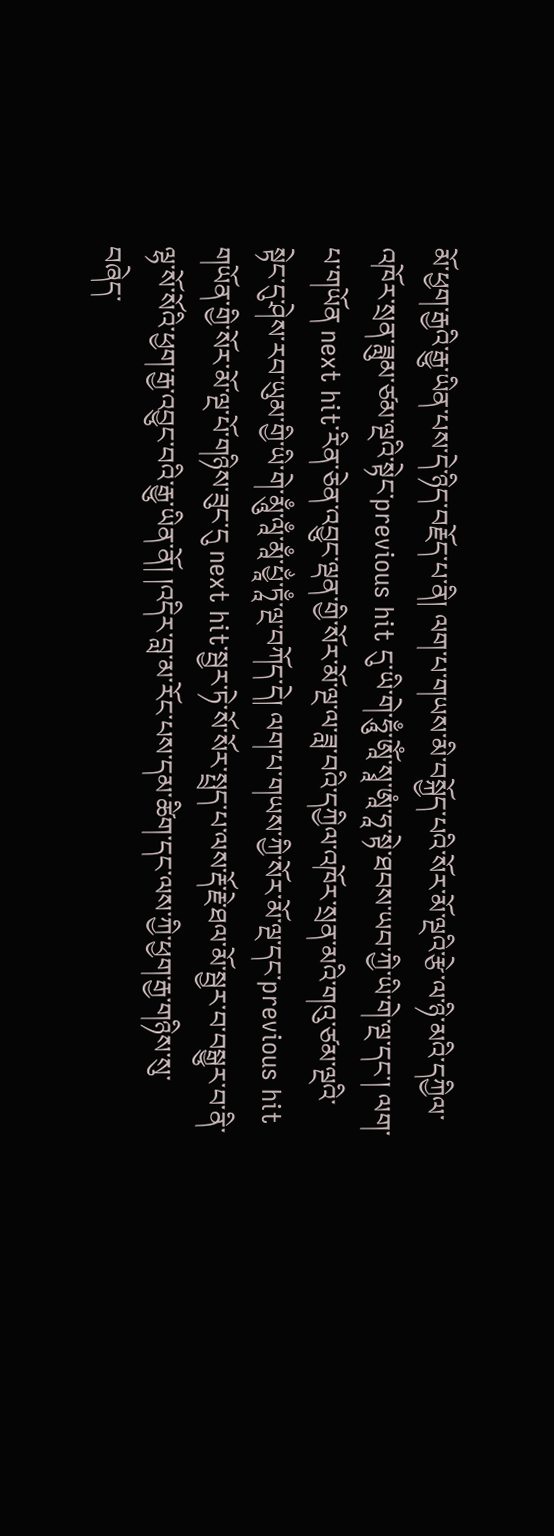མོ་ཕྱག་རྒྱའི་རྒྱུ་ཡིན་པས་དེ་ཉིད་བརྗོད་པ་ནི། ལག་པ་གཡས་མི་བསྐྱོད་པའི་སོར་མོ་ལྔའི་རྩེ་ལ་ཉི་མའི་དཀྱིལ་འཁོར་སྲན་ཟླུམ་ཙམ་ལྔའི་སྟེང་previous hit དུ་ཡི་གེ་ཧཱུྃ་ཨཱོཾ་སྭཱ་ཨཱཾ་ཧཱ་སྟེ་ཐབས་ཡབ་ཀྱི་ཡི་གེ་ལྔ་དང་། ལག་པ་གཡོན next hit་རིན་ཅེན་འབྱུང་ལྡན་གྱི་སོར་མོ་ལྔ་ལ་ཟླ་བའི་དཀྱིལ་འཁོར་སྲན་མའི་གའུ་ཙམ་ལྔའི་སྟེང་དུ་ཤེས་རབ་ཡུམ་གྱི་ཡི་གེ་མཱུྃ་ལཱྃ་མཱྃ་པྱཱྂ་ཏཱྃ་ལྔ་བཀོད་དེ། ལག་པ་གཡས་ཀྱི་སོར་མོ་ལྔ་དང་previous hit གཡོན་གྱི་སོར་མོ་ལྔ་པོ་གཉིས་ཟུང་དུ next hit་སྦྱར་ཏེ་སོ་སོར་སྤྲད་པ་ལས་རྡོ་རྗེ་ཐལ་མོ་སྦྱར་བ་བསྒྱུར་བ་ནི་ལྷ་སོ་སོའི་ཕྱག་རྒྱ་འབྱུང་བའི་རྒྱུ་ཡིན་ནོ། །འདིར་བླ་མ་རོང་པས་དམ་ཚིག་དང་ལས་ཀྱི་ཕྱག་རྒྱ་གཉིས་སུ་བཞེད་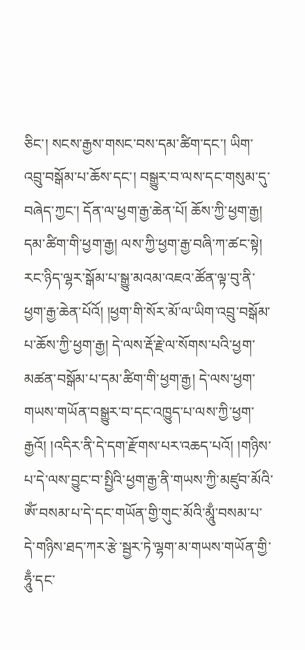ཅིང་། སངས་རྒྱས་གསང་བས་དམ་ཚིག་དང་། ཡིག་འབྲུ་བསྒོམ་པ་ཆོས་དང་། བསྒྱུར་བ་ལས་དང་གསུམ་དུ་བཞེད་ཀྱང་། དོན་ལ་ཕྱག་རྒྱ་ཆེན་པོ། ཆོས་ཀྱི་ཕྱག་རྒྱ། དམ་ཚིག་གི་ཕྱག་རྒྱ། ལས་ཀྱི་ཕྱག་རྒྱ་བཞི་ཀ་ཚང་སྟེ། རང་ཉིད་ལྷར་སྒོམ་པ་སྒྱུ་མའམ་འཇའ་ཚོན་ལྟ་བུ་ནི་ཕྱག་རྒྱ་ཆེན་པོའོ། །ཕྱག་གི་སོར་མོ་ལ་ཡིག་འབྲུ་བསྒོམ་པ་ཆོས་ཀྱི་ཕྱག་རྒྱ། དེ་ལས་རྡོ་རྗེ་ལ་སོགས་པའི་ཕྱག་མཚན་བསྒོམ་པ་དམ་ཚིག་གི་ཕྱག་རྒྱ། དེ་ལས་ཕྱག་གཡས་གཡོན་བསྒྱུར་བ་དང་འཁྱུད་པ་ལས་ཀྱི་ཕྱག་རྒྱའོ། །འདིར་ནི་དེ་དག་རྫོགས་པར་འཆད་པའོ། །གཉིས་པ་དེ་ལས་བྱུང་བ་སྤྱིའི་ཕྱག་རྒྱ་ནི་གཡས་ཀྱི་མཛུབ་མོའི་ༀ་བསམ་པ་དེ་དང་གཡོན་གྱི་གུང་མོའི་མཱུྃ་བསམ་པ་དེ་གཉིས་ཐད་ཀར་རྩེ་སྦྱར་ཏེ་ལྷག་མ་གཡས་གཡོན་གྱི་ཧཱུྃ་དང་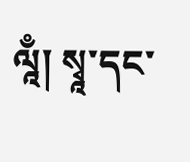ལཱྃ། སྭཱ་དང་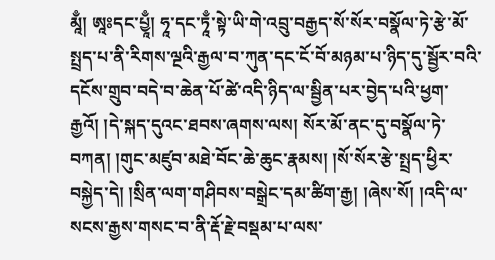མཱྃ། ཨཱཿདང་པྱཱྃ། ཧཱ་དང་ཏཱྃ་སྟེ་ཡི་གེ་འབྲུ་བརྒྱད་སོ་སོར་བསྣོལ་ཏེ་རྩེ་མོ་སྤྲད་པ་ནི་རིགས་ལྔའི་རྒྱལ་བ་ཀུན་དང་ངོ་བོ་མཉམ་པ་ཉིད་དུ་སྦྱོར་བའི་དངོས་གྲུབ་བདེ་བ་ཆེན་པོ་ཚེ་འདི་ཉིད་ལ་སྦྱིན་པར་བྱེད་པའི་ཕྱག་རྒྱའོ། །དེ་སྐད་དུའང་ཐབས་ཞགས་ལས། སོར་མོ་ནང་དུ་བསྣོལ་ཏེ་བཀན། །གུང་མཛུབ་མཐེ་བོང་ཆེ་ཆུང་རྣམས། །སོ་སོར་རྩེ་སྤྲད་ཕྱིར་བསྐྱེད་དེ། །སྲིན་ལག་གཤིབས་བསྒྲེང་དམ་ཚིག་རྒྱ། །ཞེས་སོ། །འདི་ལ་སངས་རྒྱས་གསང་བ་ནི་རྡོ་རྗེ་བསྡམ་པ་ལས་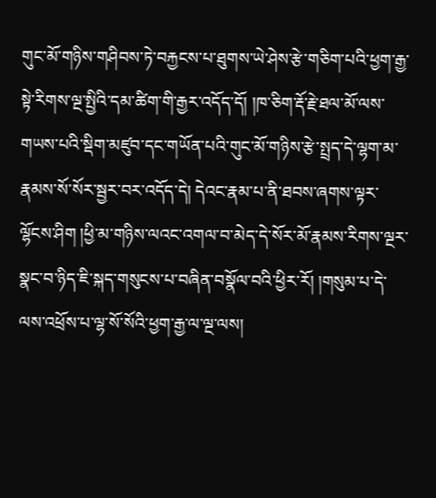གུང་མོ་གཉིས་གཤིབས་ཏེ་བརྐྱངས་པ་ཐུགས་ཡེ་ཤེས་རྩེ་གཅིག་པའི་ཕྱག་རྒྱ་སྟེ་རིགས་ལྔ་སྤྱིའི་དམ་ཚིག་གི་རྒྱར་འདོད་དོ། །ཁ་ཅིག་རྡོ་རྗེ་ཐལ་མོ་ལས་གཡས་པའི་སྡིག་མཛུབ་དང་གཡོན་པའི་གུང་མོ་གཉིས་རྩེ་སྤྲད་དེ་ལྷག་མ་རྣམས་སོ་སོར་སྦྱར་བར་འདོད་དེ། དེའང་རྣམ་པ་ནི་ཐབས་ཞགས་ལྟར་ལྷོངས་ཤིག །ཕྱི་མ་གཉིས་ལའང་འགལ་བ་མེད་དེ་སོར་མོ་རྣམས་རིགས་ལྔར་སྣང་བ་ཉིད་ཇི་སྐད་གསུངས་པ་བཞིན་བསྣོལ་བའི་ཕྱིར་རོ། །གསུམ་པ་དེ་ལས་འཕྲོས་པ་ལྷ་སོ་སོའི་ཕྱག་རྒྱ་ལ་ལྔ་ལས།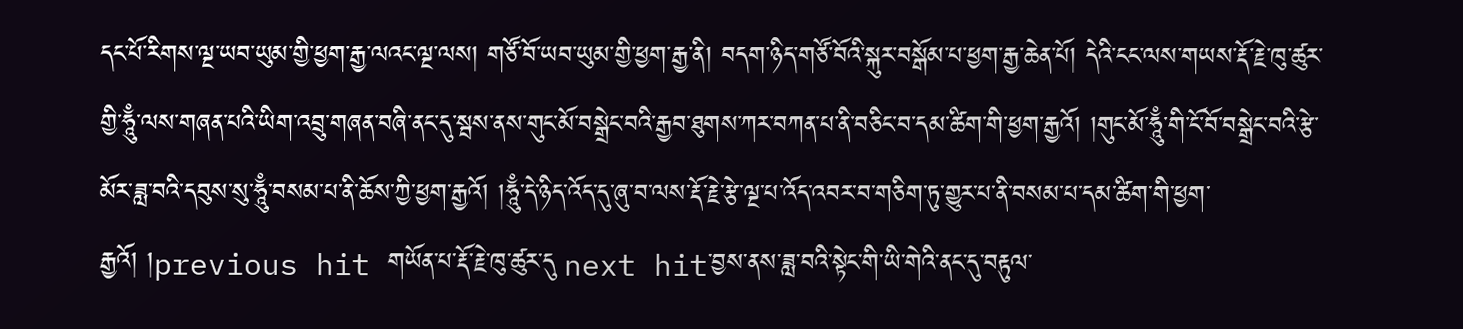དང་པོ་རིགས་ལྔ་ཡབ་ཡུམ་གྱི་ཕྱག་རྒྱ་ལའང་ལྔ་ལས། གཙོ་བོ་ཡབ་ཡུམ་གྱི་ཕྱག་རྒྱ་ནི། བདག་ཉིད་གཙོ་བོའི་སྐུར་བསྒོམ་པ་ཕྱག་རྒྱ་ཆེན་པོ། དེའི་ངང་ལས་གཡས་རྡོ་རྗེ་ཁུ་ཚུར་གྱི་ཧཱུྃ་ལས་གཞན་པའི་ཡིག་འབྲུ་གཞན་བཞི་ནང་དུ་སྦས་ནས་གུང་མོ་བསྒྲེང་བའི་རྒྱབ་ཐུགས་ཀར་བཀན་པ་ནི་བཅིང་བ་དམ་ཚིག་གི་ཕྱག་རྒྱའོ། །གུང་མོ་ཧཱུྃ་གི་ངོ་བོ་བསྒྲེང་བའི་རྩེ་མོར་ཟླ་བའི་དབུས་སུ་ཧཱུྃ་བསམ་པ་ནི་ཆོས་ཀྱི་ཕྱག་རྒྱའོ། །ཧཱུྃ་དེ་ཉིད་འོད་དུ་ཞུ་བ་ལས་རྡོ་རྗེ་རྩེ་ལྔ་པ་འོད་འབར་བ་གཅིག་ཏུ་གྱུར་པ་ནི་བསམ་པ་དམ་ཚིག་གི་ཕྱག་རྒྱའོ། །previous hit གཡོན་པ་རྡོ་རྗེ་ཁུ་ཚུར་དུ next hit་བྱས་ནས་ཟླ་བའི་སྟེང་གི་ཡི་གེའི་ནང་དུ་བརྟུལ་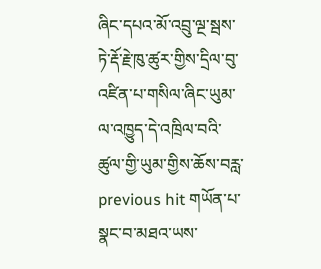ཞིང་དཔའ་མོ་འབྲུ་ལྔ་སྦས་ཏེ་རྡོ་རྗེ་ཁུ་ཚུར་གྱིས་དྲིལ་བུ་འཛིན་པ་གསིལ་ཞིང་ཡུམ་ལ་འཁྱུད་དེ་འཁྲིལ་བའི་ཚུལ་གྱི་ཡུམ་གྱིས་ཆོས་བརླ་previous hit གཡོན་པ་སྣང་བ་མཐའ་ཡས་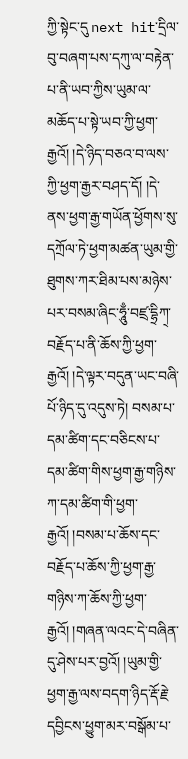ཀྱི་སྟེང་དུ next hit་དྲིལ་བུ་བཞག་པས་དཀུ་ལ་བརྟེན་པ་ནི་ཡབ་ཀྱིས་ཡུམ་ལ་མཆོད་པ་སྟེ་ཡབ་ཀྱི་ཕྱག་རྒྱའོ། །དེ་ཉིད་བཅའ་བ་ལས་ཀྱི་ཕྱག་རྒྱར་བཤད་དོ། །དེ་ནས་ཕྱག་རྒྱ་གཡོན་ཕྱོགས་སུ་དཀྲོལ་ཏེ་ཕྱག་མཚན་ཡུམ་གྱི་ཐུགས་ཀར་ཐིམ་པས་མཉེས་པར་བསམ་ཞིང་ཧཱུྃ་བཛྲ་དྷྲིཀ྄་བརྗོད་པ་ནི་ཆོས་ཀྱི་ཕྱག་རྒྱའོ། །དེ་ལྟར་བདུན་ཡང་བཞི་པོ་ཉིད་དུ་འདུས་ཏེ། བསམ་པ་དམ་ཚིག་དང་བཅིངས་པ་དམ་ཚིག་གིས་ཕྱག་རྒྱ་གཉིས་ཀ་དམ་ཚིག་གི་ཕྱག་རྒྱའོ། །བསམ་པ་ཆོས་དང་བརྗོད་པ་ཆོས་ཀྱི་ཕྱག་རྒྱ་གཉིས་ཀ་ཆོས་ཀྱི་ཕྱག་རྒྱའོ། །གཞན་ལའང་དེ་བཞིན་དུ་ཤེས་པར་བྱའོ། །ཡུམ་གྱི་ཕྱག་རྒྱ་ལས་བདག་ཉིད་རྡོ་རྗེ་དབྱིངས་ཕྱུག་མར་བསྒོམ་པ་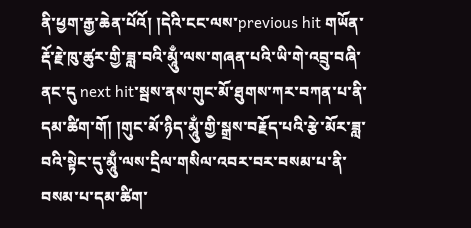ནི་ཕྱག་རྒྱ་ཆེན་པོའོ། །དེའི་ངང་ལས་previous hit གཡོན་རྡོ་རྗེ་ཁུ་ཚུར་གྱི་ཟླ་བའི་མཱུྃ་ལས་གཞན་པའི་ཡི་གེ་འབྲུ་བཞི་ནང་དུ next hit་སྦས་ནས་གུང་མོ་ཐུགས་ཀར་བཀན་པ་ནི་དམ་ཚིག་གོ། །གུང་མོ་ཉིད་མཱུྂ་གྱི་སྒྲས་བརྗོད་པའི་རྩེ་མོར་ཟླ་བའི་སྟེང་དུ་མཱུྃ་ལས་དྲིལ་གསིལ་འབར་བར་བསམ་པ་ནི་བསམ་པ་དམ་ཚིག་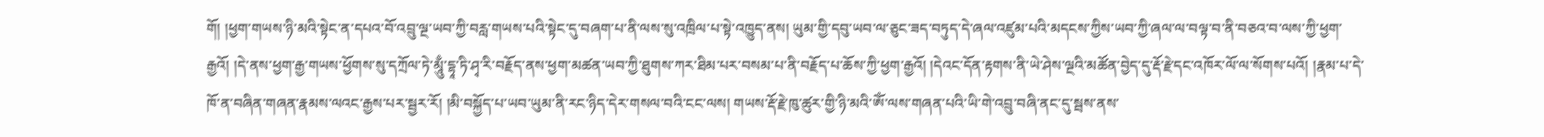གོ། །ཕྱག་གཡས་ཉི་མའི་སྟེང་ན་དཔའ་བོ་འབྲུ་ལྔ་ཡབ་ཀྱི་བརླ་གཡས་པའི་སྟེང་དུ་བཞག་པ་ནི་ལས་སུ་འཁྲིལ་པ་སྟེ་འཁྱུད་ནས། ཡུམ་གྱི་དབུ་ཡབ་ལ་ཅུང་ཟད་བཏུད་དེ་ཞལ་འཛུམ་པའི་མདངས་ཀྱིས་ཡབ་ཀྱི་ཞལ་ལ་བལྟ་བ་ནི་བཅའ་བ་ལས་ཀྱི་ཕྱག་རྒྱའོ། །དེ་ནས་ཕྱག་རྒྱ་གཡས་ཕྱོགས་སུ་དཀྲོལ་ཏེ་མཱུྃ་དྷཱ་ཏི་ཤྭ་རི་བརྗོད་ནས་ཕྱག་མཚན་ཡབ་ཀྱི་ཐུགས་ཀར་ཐིམ་པར་བསམ་པ་ནི་བརྗོད་པ་ཆོས་ཀྱི་ཕྱག་རྒྱའོ། །དེའང་དོན་རྟགས་ནི་ཡེ་ཤེས་ལྔའི་མཚོན་བྱེད་དུ་རྡོ་རྗེ་དང་འཁོར་ལོ་ལ་སོགས་པའོ། །རྣམ་པ་དེ་ཁོ་ན་བཞིན་གཞན་རྣམས་ལའང་རྒྱས་པར་སྦྱར་རོ། །མི་བསྐྱོད་པ་ཡབ་ཡུམ་ནི་རང་ཉིད་དེར་གསལ་བའི་ངང་ལས། གཡས་རྡོ་རྗེ་ཁུ་ཚུར་གྱི་ཉི་མའི་ༀ་ལས་གཞན་པའི་ཡི་གེ་འབྲུ་བཞི་ནང་དུ་སྦས་ནས་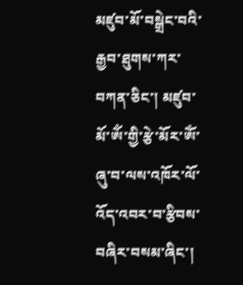མཛུབ་མོ་བསྒྲེང་བའི་རྒྱབ་ཐུགས་ཀར་བཀན་ཅིང་། མཛུབ་མོ་ༀ་གྱི་རྩེ་མོར་ༀ་ཞུ་བ་ལས་འཁོར་ལོ་འོད་འབར་བ་རྩིབས་བཞིར་བསམ་ཞིང་།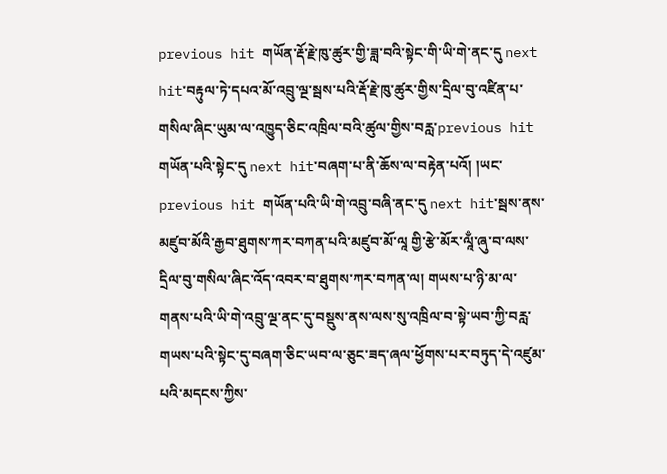previous hit གཡོན་རྡོ་རྗེ་ཁུ་ཚུར་གྱི་ཟླ་བའི་སྟེང་གི་ཡི་གེ་ནང་དུ next hit་བརྟུལ་ཏེ་དཔའ་མོ་འབྲུ་ལྔ་སྦས་པའི་རྡོ་རྗེ་ཁུ་ཚུར་གྱིས་དྲིལ་བུ་འཛིན་པ་གསིལ་ཞིང་ཡུམ་ལ་འཁྱུད་ཅིང་འཁྲིལ་བའི་ཚུལ་གྱིས་བརླ་previous hit གཡོན་པའི་སྟེང་དུ next hit་བཞག་པ་ནི་ཆོས་ལ་བརྟེན་པའོ། །ཡང་previous hit གཡོན་པའི་ཡི་གེ་འབྲུ་བཞི་ནང་དུ next hit་སྦས་ནས་མཛུབ་མོའི་རྒྱབ་ཐུགས་ཀར་བཀན་པའི་མཛུབ་མོ་ལཱ གྱི་རྩེ་མོར་ལཱྃ་ཞུ་བ་ལས་དྲིལ་བུ་གསིལ་ཞིང་འོད་འབར་བ་ཐུགས་ཀར་བཀན་ལ། གཡས་པ་ཉི་མ་ལ་གནས་པའི་ཡི་གེ་འབྲུ་ལྔ་ནང་དུ་བསྡུས་ནས་ལས་སུ་འཁྲིལ་བ་སྟེ་ཡབ་ཀྱི་བརླ་གཡས་པའི་སྟེང་དུ་བཞག་ཅིང་ཡབ་ལ་ཅུང་ཟད་ཞལ་ཕྱོགས་པར་བཏུད་དེ་འཛུམ་པའི་མདངས་ཀྱིས་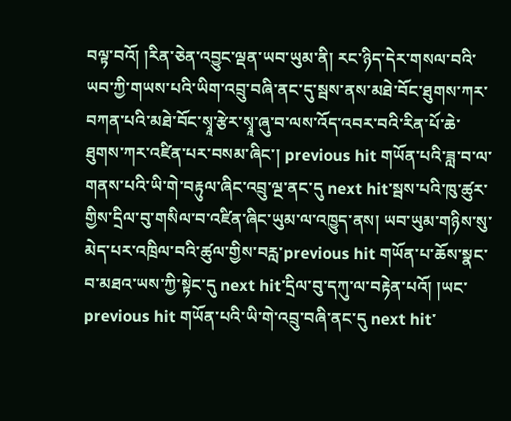བལྟ་བའོ། །རིན་ཅེན་འབྱུང་ལྡན་ཡབ་ཡུམ་ནི། རང་ཉིད་དེར་གསལ་བའི་ཡབ་ཀྱི་གཡས་པའི་ཡིག་འབྲུ་བཞི་ནང་དུ་སྦས་ནས་མཐེ་བོང་ཐུགས་ཀར་བཀན་པའི་མཐེ་བོང་སྭཱ་རྩེར་སྭཱ་ཞུ་བ་ལས་འོད་འབར་བའི་རིན་པོ་ཆེ་ཐུགས་ཀར་འཛིན་པར་བསམ་ཞིང་། previous hit གཡོན་པའི་ཟླ་བ་ལ་གནས་པའི་ཡི་གེ་བརྟུལ་ཞིང་འབྲུ་ལྔ་ནང་དུ next hit་སྦས་པའི་ཁུ་ཚུར་གྱིས་དྲིལ་བུ་གསིལ་བ་འཛིན་ཞིང་ཡུམ་ལ་འཁྱུད་ནས། ཡབ་ཡུམ་གཉིས་སུ་མེད་པར་འཁྲིལ་བའི་ཚུལ་གྱིས་བརླ་previous hit གཡོན་པ་ཆོས་སྣང་བ་མཐའ་ཡས་ཀྱི་སྟེང་དུ next hit་དྲིལ་བུ་དཀུ་ལ་བརྟེན་པའོ། །ཡང་previous hit གཡོན་པའི་ཡི་གེ་འབྲུ་བཞི་ནང་དུ next hit་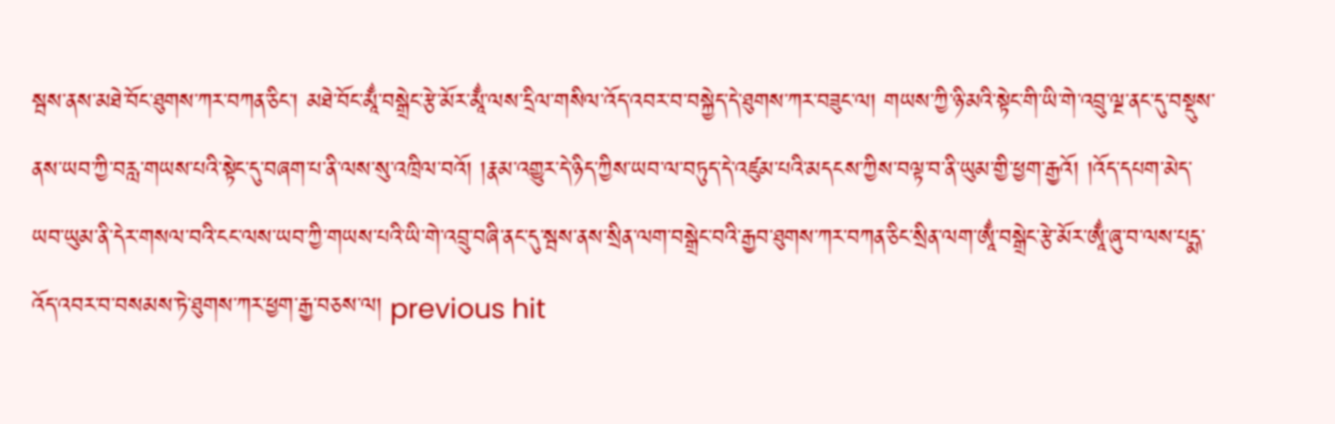སྦས་ནས་མཐེ་བོང་ཐུགས་ཀར་བཀན་ཅིང་། མཐེ་བོང་མཱྂ་བསྒྲེང་རྩེ་མོར་མཱྂ་ལས་དྲིལ་གསིལ་འོད་འབར་བ་བསྐྱེད་དེ་ཐུགས་ཀར་བཟུང་ལ། གཡས་ཀྱི་ཉི་མའི་སྟེང་གི་ཡི་གེ་འབྲུ་ལྔ་ནང་དུ་བསྡུས་ནས་ཡབ་ཀྱི་བརླ་གཡས་པའི་སྟེང་དུ་བཞག་པ་ནི་ལས་སུ་འཁྲིལ་བའོ། །རྣམ་འགྱུར་དེ་ཉིད་ཀྱིས་ཡབ་ལ་བཏུད་དེ་འཛུམ་པའི་མདངས་ཀྱིས་བལྟ་བ་ནི་ཡུམ་གྱི་ཕྱག་རྒྱའོ། །འོད་དཔག་མེད་ཡབ་ཡུམ་ནི་དེར་གསལ་བའི་ངང་ལས་ཡབ་ཀྱི་གཡས་པའི་ཡི་གེ་འབྲུ་བཞི་ནང་དུ་སྦས་ནས་སྲིན་ལག་བསྒྲེང་བའི་རྒྱབ་ཐུགས་ཀར་བཀན་ཅིང་སྲིན་ལག་ཨཱྂ་བསྒྲེང་རྩེ་མོར་ཨཱྂ་ཞུ་བ་ལས་པདྨ་འོད་འབར་བ་བསམས་ཏེ་ཐུགས་ཀར་ཕྱག་རྒྱ་བཅས་ལ། previous hit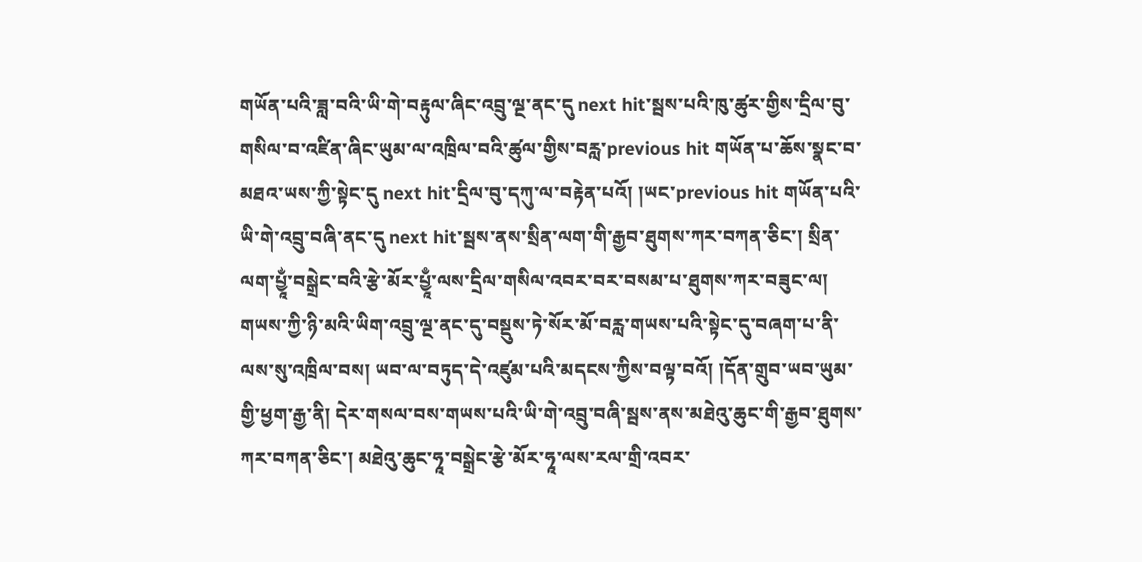གཡོན་པའི་ཟླ་བའི་ཡི་གེ་བརྟུལ་ཞིང་འབྲུ་ལྔ་ནང་དུ next hit་སྦས་པའི་ཁུ་ཚུར་གྱིས་དྲིལ་བུ་གསིལ་བ་འཛིན་ཞིང་ཡུམ་ལ་འཁྲིལ་བའི་ཚུལ་གྱིས་བརླ་previous hit གཡོན་པ་ཆོས་སྣང་བ་མཐའ་ཡས་ཀྱི་སྟེང་དུ next hit་དྲིལ་བུ་དཀུ་ལ་བརྟེན་པའོ། །ཡང་previous hit གཡོན་པའི་ཡི་གེ་འབྲུ་བཞི་ནང་དུ next hit་སྦས་ནས་སྲིན་ལག་གི་རྒྱབ་ཐུགས་ཀར་བཀན་ཅིང་། སྲིན་ལག་པྱཱྂ་བསྒྲེང་བའི་རྩེ་མོར་པྱཱྃ་ལས་དྲིལ་གསིལ་འབར་བར་བསམ་པ་ཐུགས་ཀར་བཟུང་ལ། གཡས་ཀྱི་ཉི་མའི་ཡིག་འབྲུ་ལྔ་ནང་དུ་བསྡུས་ཏེ་སོར་མོ་བརླ་གཡས་པའི་སྟེང་དུ་བཞག་པ་ནི་ལས་སུ་འཁྲིལ་བས། ཡབ་ལ་བཏུད་དེ་འཛུམ་པའི་མདངས་ཀྱིས་བལྟ་བའོ། །དོན་གྲུབ་ཡབ་ཡུམ་གྱི་ཕྱག་རྒྱ་ནི། དེར་གསལ་བས་གཡས་པའི་ཡི་གེ་འབྲུ་བཞི་སྦས་ནས་མཐེའུ་ཆུང་གི་རྒྱབ་ཐུགས་ཀར་བཀན་ཅིང་། མཐེའུ་ཆུང་ཧཱ་བསྒྲེང་རྩེ་མོར་ཧཱ་ལས་རལ་གྲི་འབར་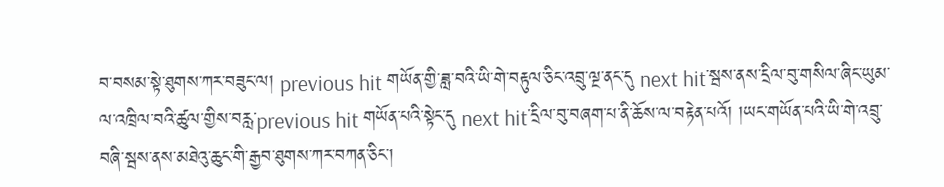བ་བསམ་སྟེ་ཐུགས་ཀར་བཟུང་ལ། previous hit གཡོན་གྱི་ཟླ་བའི་ཡི་གེ་བརྟུལ་ཅིང་འབྲུ་ལྔ་ནང་དུ next hit་སྦས་ནས་དྲིལ་བུ་གསིལ་ཞིང་ཡུམ་ལ་འཁྲིལ་བའི་ཚུལ་གྱིས་བརླ་previous hit གཡོན་པའི་སྟེང་དུ next hit་དྲིལ་བུ་བཞག་པ་ནི་ཆོས་ལ་བརྟེན་པའོ། །ཡང་གཡོན་པའི་ཡི་གེ་འབྲུ་བཞི་སྦས་ནས་མཐེའུ་ཆུང་གི་རྒྱབ་ཐུགས་ཀར་བཀན་ཅིང་།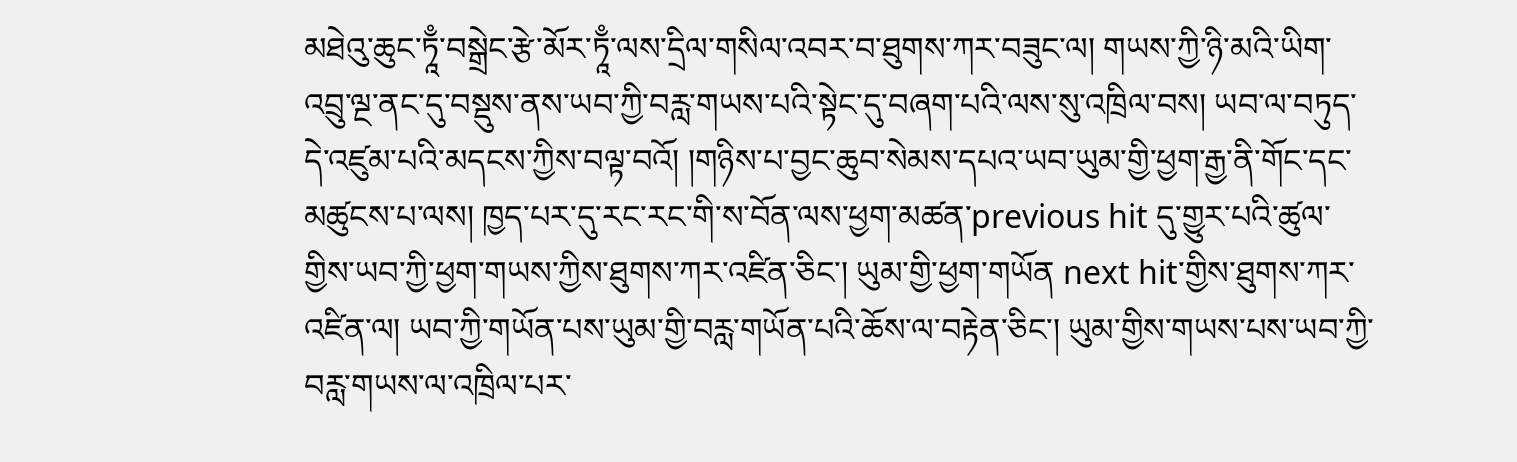མཐེའུ་ཆུང་ཏཱྃ་བསྒྲེང་རྩེ་མོར་ཏཱྃ་ལས་དྲིལ་གསིལ་འབར་བ་ཐུགས་ཀར་བཟུང་ལ། གཡས་ཀྱི་ཉི་མའི་ཡིག་འབྲུ་ལྔ་ནང་དུ་བསྡུས་ནས་ཡབ་ཀྱི་བརླ་གཡས་པའི་སྟེང་དུ་བཞག་པའི་ལས་སུ་འཁྲིལ་བས། ཡབ་ལ་བཏུད་དེ་འཛུམ་པའི་མདངས་ཀྱིས་བལྟ་བའོ། །གཉིས་པ་བྱང་ཆུབ་སེམས་དཔའ་ཡབ་ཡུམ་གྱི་ཕྱག་རྒྱ་ནི་གོང་དང་མཚུངས་པ་ལས། ཁྱད་པར་དུ་རང་རང་གི་ས་བོན་ལས་ཕྱག་མཚན་previous hit དུ་གྱུར་པའི་ཚུལ་གྱིས་ཡབ་ཀྱི་ཕྱག་གཡས་ཀྱིས་ཐུགས་ཀར་འཛིན་ཅིང་། ཡུམ་གྱི་ཕྱག་གཡོན next hit་གྱིས་ཐུགས་ཀར་འཛིན་ལ། ཡབ་ཀྱི་གཡོན་པས་ཡུམ་གྱི་བརླ་གཡོན་པའི་ཆོས་ལ་བརྟེན་ཅིང་། ཡུམ་གྱིས་གཡས་པས་ཡབ་ཀྱི་བརླ་གཡས་ལ་འཁྲིལ་པར་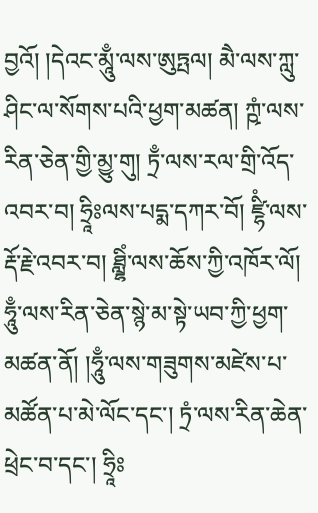བྱའོ། །དེའང་མཱུྃ་ལས་ཨུཏྤལ། མཻ་ལས་ཀླུ་ཤིང་ལ་སོགས་པའི་ཕྱག་མཚན། ཀྵཾ་ལས་རིན་ཅེན་གྱི་མྱུ་གུ། ཏྲྃ་ལས་རལ་གྲི་འོད་འབར་བ། ཧྲཱིཿལས་པདྨ་དཀར་བོ། ཛྷིཾ་ལས་རྡོ་རྗེ་འབར་བ། ཐླྷིཾ་ལས་ཆོས་ཀྱི་འཁོར་ལོ། ཧཱུྃ་ལས་རིན་ཅེན་སྙེ་མ་སྟེ་ཡབ་ཀྱི་ཕྱག་མཚན་ནོ། །ཧཱུྃ་ལས་གཟུགས་མཛེས་པ་མཚོན་པ་མེ་ལོང་དང་། ཏྲཾ་ལས་རིན་ཆེན་ཕྲེང་བ་དང་། ཧྲཱིཿ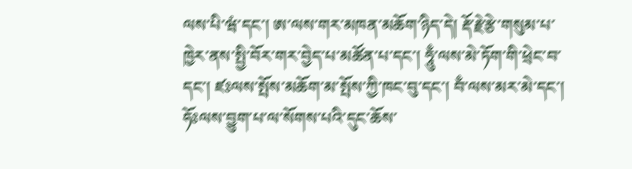ལས་པི་ཝཾ་དང་། ཨ་ལས་གར་མཁན་མཆོག་ཉིད་དེ། རྡོ་རྗེ་རྩེ་གསུམ་པ་ཁྱེར་ནས་སྤྱི་བོར་གར་བྱེད་པ་མཚོན་པ་དང་། ཧཱུྃ་ལས་མེ་ཏོག་གི་ཕྲེང་བ་དང་། ཛཿལས་སྤོས་མཆོག་མ་སྤོས་ཀྱི་ཁང་བུ་དང་། བྃ་ལས་མར་མེ་དང་། ཧོཿལས་བྱུག་པ་ལ་སོགས་པའི་དུང་ཆོས་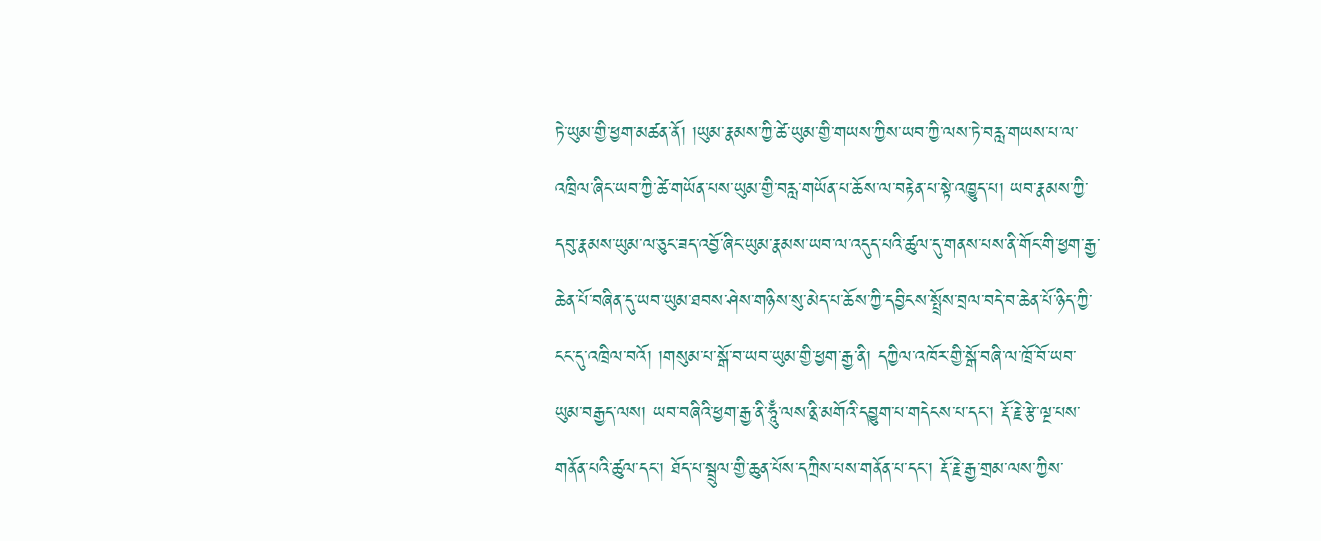ཏེ་ཡུམ་གྱི་ཕྱག་མཚན་ནོ། །ཡུམ་རྣམས་ཀྱི་ཚེ་ཡུམ་གྱི་གཡས་ཀྱིས་ཡབ་ཀྱི་ལས་ཏེ་བརླ་གཡས་པ་ལ་འཁྲིལ་ཞིང་ཡབ་ཀྱི་ཚེ་གཡོན་པས་ཡུམ་གྱི་བརླ་གཡོན་པ་ཆོས་ལ་བརྟེན་པ་སྟེ་འཁྱུད་པ། ཡབ་རྣམས་ཀྱི་དབུ་རྣམས་ཡུམ་ལ་ཅུང་ཟད་འབྱོ་ཞིང་ཡུམ་རྣམས་ཡབ་ལ་འདུད་པའི་ཚུལ་དུ་གནས་པས་ནི་གོང་གི་ཕྱག་རྒྱ་ཆེན་པོ་བཞིན་དུ་ཡབ་ཡུམ་ཐབས་ཤེས་གཉིས་སུ་མེད་པ་ཆོས་ཀྱི་དབྱིངས་སྤྲོས་བྲལ་བདེ་བ་ཆེན་པོ་ཉིད་ཀྱི་ངང་དུ་འཁྲིལ་བའོ། །གསུམ་པ་སྒོ་བ་ཡབ་ཡུམ་གྱི་ཕྱག་རྒྱ་ནི། དཀྱིལ་འཁོར་གྱི་སྒོ་བཞི་ལ་ཁྲོ་བོ་ཡབ་ཡུམ་བརྒྱད་ལས། ཡབ་བཞིའི་ཕྱག་རྒྱ་ནི་ཧཱུྃ་ལས་ནྲི་མགོའི་དབྱུག་པ་གདེངས་པ་དང་། རྡོ་རྗེ་རྩེ་ལྔ་པས་གནོན་པའི་ཚུལ་དང་། ཐོད་པ་སྦྲུལ་གྱི་ཆུན་པོས་དཀྲིས་པས་གནོན་པ་དང་། རྡོ་རྗེ་རྒྱ་གྲམ་ལས་ཀྱིས་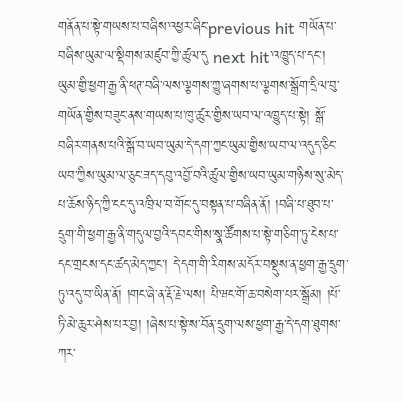གནོན་པ་སྟེ་གཡས་པ་བཞིས་འཕྱར་ཞིང་previous hit གཡོན་པ་བཞིས་ཡུམ་ལ་སྡིགས་མཛུབ་ཀྱི་ཚུལ་དུ next hit་འཁྱུད་པ་དང་། ཡུམ་གྱི་ཕྱག་རྒྱ་ནི་ཕཊ་བཞི་ལས་ལྕགས་ཀྱུ་ཞགས་པ་ལྕགས་སྒྲོག་དྲིལ་བུ་གཡོན་གྱིས་བཟུང་ནས་གཡས་པ་ཁུ་ཚུར་གྱིས་ཡབ་ལ་འཁྱུད་པ་སྟེ། སྒོ་བཞིར་གནས་པའི་སྒོ་བ་ཡབ་ཡུམ་དེ་དག་ཀྱང་ཡུམ་གྱིས་ཡབ་ལ་འདུད་ཅིང་ཡབ་ཀྱིས་ཡུམ་ལ་ཅུང་ཟད་དབུ་འབྱོ་བའི་ཚུལ་གྱིས་ཡབ་ཡུམ་གཉིས་སུ་མེད་པ་ཆོས་ཉིད་ཀྱི་ངང་དུ་འཁྲིལ་བ་གོང་དུ་བསྟན་པ་བཞིན་ནོ། །བཞི་པ་ཐུབ་པ་དྲུག་གི་ཕྱག་རྒྱ་ནི་གདུལ་བྱའི་དབང་གིས་སྣ་ཚོགས་པ་སྟེ་གཅིག་ཏུ་ངེས་པ་དང་གྲངས་དང་ཚད་མེད་ཀྱང་། དེ་དག་གི་རིགས་མདོར་བསྡུས་ན་ཕྱག་རྒྱ་དྲུག་ཏུ་འདུ་བ་ཡིན་ནོ། །གང་ཞེ་ན་རྡོ་རྗེ་ལས། པི་ཝང་གོ་ཆ་བསེག་པར་སྒྲོམ། །པོ་ཏི་མེ་ཆུར་ཤེས་པར་བྱ། །ཞེས་པ་སྟེ་ས་བོན་དྲུག་ལས་ཕྱག་རྒྱ་དེ་དག་ཐུགས་ཀར་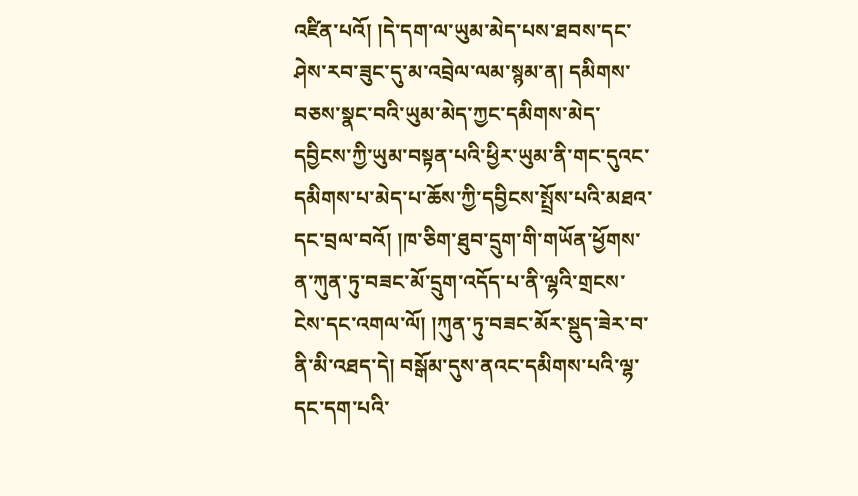འཛིན་པའོ། །དེ་དག་ལ་ཡུམ་མེད་པས་ཐབས་དང་ཤེས་རབ་ཟུང་དུ་མ་འབྲེལ་ལམ་སྙམ་ན། དམིགས་བཅས་སྣང་བའི་ཡུམ་མེད་ཀྱང་དམིགས་མེད་དབྱིངས་ཀྱི་ཡུམ་བསྟན་པའི་ཕྱིར་ཡུམ་ནི་གང་དུའང་དམིགས་པ་མེད་པ་ཆོས་ཀྱི་དབྱིངས་སྤྲོས་པའི་མཐའ་དང་བྲལ་བའོ། །ཁ་ཅིག་ཐུབ་དྲུག་གི་གཡོན་ཕྱོགས་ན་ཀུན་ཏུ་བཟང་མོ་དྲུག་འདོད་པ་ནི་ལྷའི་གྲངས་ངེས་དང་འགལ་ལོ། །ཀུན་ཏུ་བཟང་མོར་སྡུད་ཟེར་བ་ནི་མི་འཐད་དེ། བསྒོམ་དུས་ནའང་དམིགས་པའི་ལྷ་དང་དག་པའི་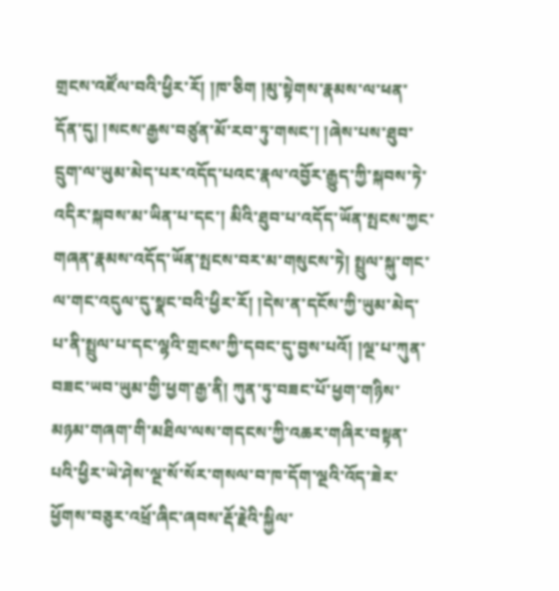གྲངས་འཛོལ་བའི་ཕྱིར་རོ། །ཁ་ཅིག །མུ་སྟེགས་རྣམས་ལ་ཕན་དོན་དུ། །སངས་རྒྱས་བཙུན་མོ་རབ་ཏུ་གསང་། །ཞེས་པས་ཐུབ་དྲུག་ལ་ཡུམ་མེད་པར་འདོད་པའང་རྣལ་འབྱོར་རྒྱུད་ཀྱི་སྐབས་ཏེ་འདིར་སྐབས་མ་ཡིན་པ་དང་། མིའི་ཐུབ་པ་འདོད་ཡོན་སྤངས་ཀྱང་གཞན་རྣམས་འདོད་ཡོན་སྤངས་བར་མ་གསུངས་ཏེ། སྤྲུལ་སྐུ་གང་ལ་གང་འདུལ་དུ་སྣང་བའི་ཕྱིར་རོ། །དེས་ན་དངོས་ཀྱི་ཡུམ་མེད་པ་ནི་སྤྲུལ་པ་དང་ལྷའི་གྲངས་ཀྱི་དབང་དུ་བྱས་པའོ། །ལྔ་པ་ཀུན་བཟང་ཡབ་ཡུམ་གྱི་ཕྱག་རྒྱ་ནི། ཀུན་ཏུ་བཟང་པོ་ཕྱག་གཉིས་མཉམ་གཞག་གི་མཐིལ་ལས་གདངས་ཀྱི་འཆར་གཞིར་བསྟན་པའི་ཕྱིར་ཡེ་ཤེས་ལྔ་སོ་སོར་གསལ་བ་ཁ་དོག་ལྔའི་འོད་ཟེར་ཕྱོགས་བཅུར་འཕྲོ་ཞིང་ཞབས་རྡོ་རྗེའི་སྐྱིལ་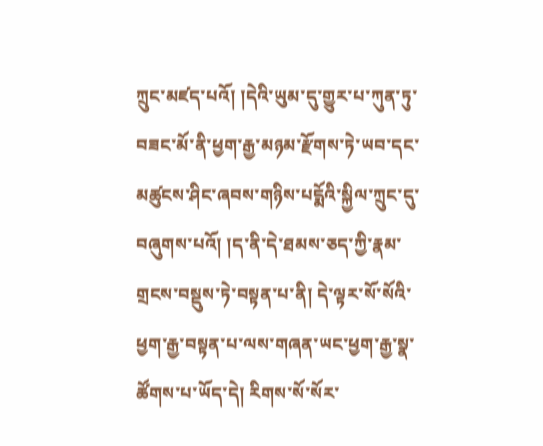ཀྲུང་མཛད་པའོ། །དེའི་ཡུམ་དུ་གྱུར་པ་ཀུན་ཏུ་བཟང་མོ་ནི་ཕྱག་རྒྱ་མཉམ་རྫོགས་ཏེ་ཡབ་དང་མཚུངས་ཤིང་ཞབས་གཉིས་པདྨོའི་སྐྱིལ་ཀྲུང་དུ་བཞུགས་པའོ། །ད་ནི་དེ་ཐམས་ཅད་ཀྱི་རྣམ་གྲངས་བསྡུས་ཏེ་བསྟན་པ་ནི། དེ་ལྟར་སོ་སོའི་ཕྱག་རྒྱ་བསྟན་པ་ལས་གཞན་ཡང་ཕྱག་རྒྱ་སྣ་ཚོགས་པ་ཡོད་དེ། རིགས་སོ་སོར་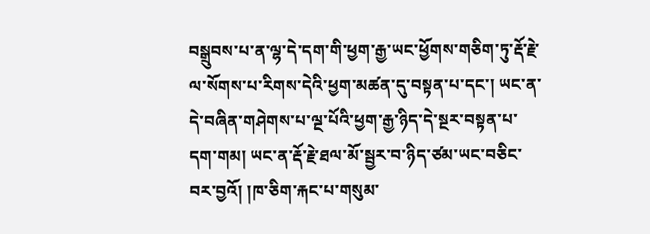བསྒྲུབས་པ་ན་ལྷ་དེ་དག་གི་ཕྱག་རྒྱ་ཡང་ཕྱོགས་གཅིག་ཏུ་རྡོ་རྗེ་ལ་སོགས་པ་རིགས་དེའི་ཕྱག་མཚན་དུ་བསྟན་པ་དང་། ཡང་ན་དེ་བཞིན་གཤེགས་པ་ལྔ་པོའི་ཕྱག་རྒྱ་ཉིད་དེ་སྔར་བསྟན་པ་དག་གམ། ཡང་ན་རྡོ་རྗེ་ཐལ་མོ་སྦྱར་བ་ཉིད་ཙམ་ཡང་བཅིང་བར་བྱའོ། །ཁ་ཅིག་རྐང་པ་གསུམ་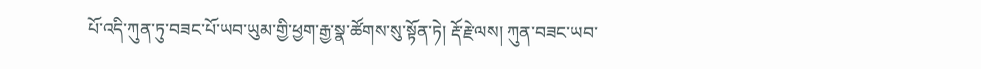པོ་འདི་ཀུན་ཏུ་བཟང་པོ་ཡབ་ཡུམ་གྱི་ཕྱག་རྒྱ་སྣ་ཚོགས་སུ་སྟོན་ཏེ། རྡོ་རྗེ་ལས། ཀུན་བཟང་ཡབ་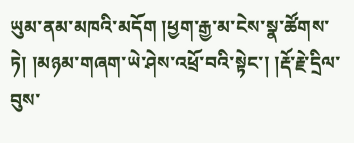ཡུམ་ནམ་མཁའི་མདོག །ཕྱག་རྒྱ་མ་ངེས་སྣ་ཚོགས་ཏེ། །མཉམ་གཞག་ཡེ་ཤེས་འཕྲོ་བའི་སྟེང་། །རྡོ་རྗེ་དྲིལ་བུས་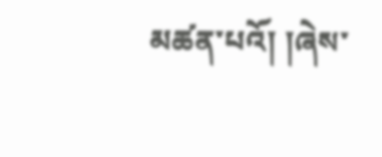མཚན་པའོ། །ཞེས་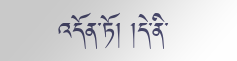འདོན་ཏོ། །དེ་ནི་